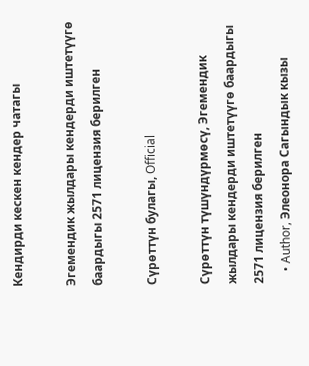Кендирди кескен кендер чатагы

Эгемендик жылдары кендерди иштетүүгө баардыгы 2571 лицензия берилген

Сүрөттүн булагы, Official

Сүрөттүн түшүндүрмөсү, Эгемендик жылдары кендерди иштетүүгө баардыгы 2571 лицензия берилген
    • Author, Элеонора Сагындык кызы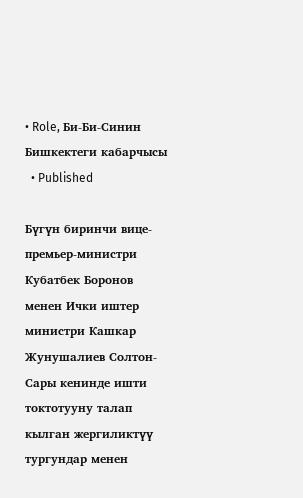• Role, Би-Би-Синин Бишкектеги кабарчысы
  • Published

Бүгүн биринчи вице-премьер-министри Кубатбек Боронов менен Ички иштер министри Кашкар Жунушалиев Солтон-Сары кенинде ишти токтотууну талап кылган жергиликтүү тургундар менен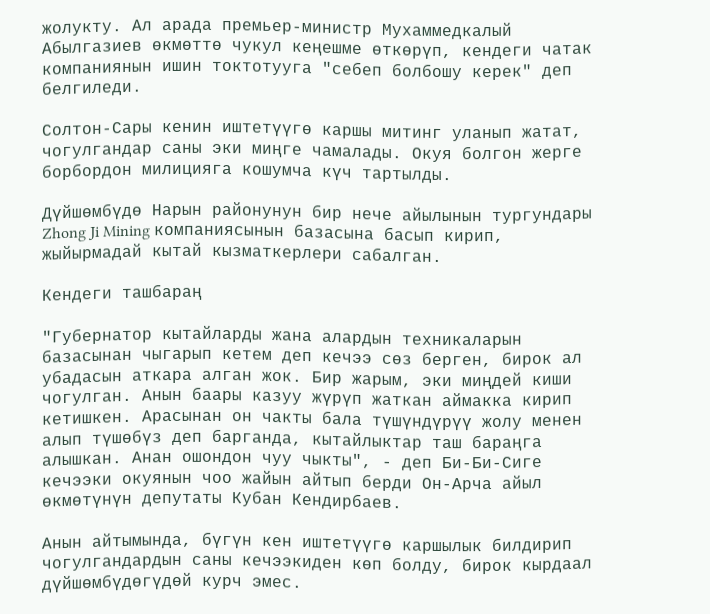жолукту. Ал арада премьер-министр Мухаммедкалый Абылгазиев өкмөттө чукул кеңешме өткөрүп, кендеги чатак компаниянын ишин токтотууга "себеп болбошу керек" деп белгиледи.

Солтон-Сары кенин иштетүүгө каршы митинг уланып жатат, чогулгандар саны эки миңге чамалады. Окуя болгон жерге борбордон милицияга кошумча күч тартылды.

Дүйшөмбүдө Нарын районунун бир нече айылынын тургундары Zhong Ji Mining компаниясынын базасына басып кирип, жыйырмадай кытай кызматкерлери сабалган.

Кендеги ташбараң

"Губернатор кытайларды жана алардын техникаларын базасынан чыгарып кетем деп кечээ сөз берген, бирок ал убадасын аткара алган жок. Бир жарым, эки миңдей киши чогулган. Анын баары казуу жүрүп жаткан аймакка кирип кетишкен. Арасынан он чакты бала түшүндүрүү жолу менен алып түшөбүз деп барганда, кытайлыктар таш бараңга алышкан. Анан ошондон чуу чыкты", - деп Би-Би-Сиге кечээки окуянын чоо жайын айтып берди Он-Арча айыл өкмөтүнүн депутаты Кубан Кендирбаев.

Анын айтымында, бүгүн кен иштетүүгө каршылык билдирип чогулгандардын саны кечээкиден көп болду, бирок кырдаал дүйшөмбүдөгүдөй курч эмес.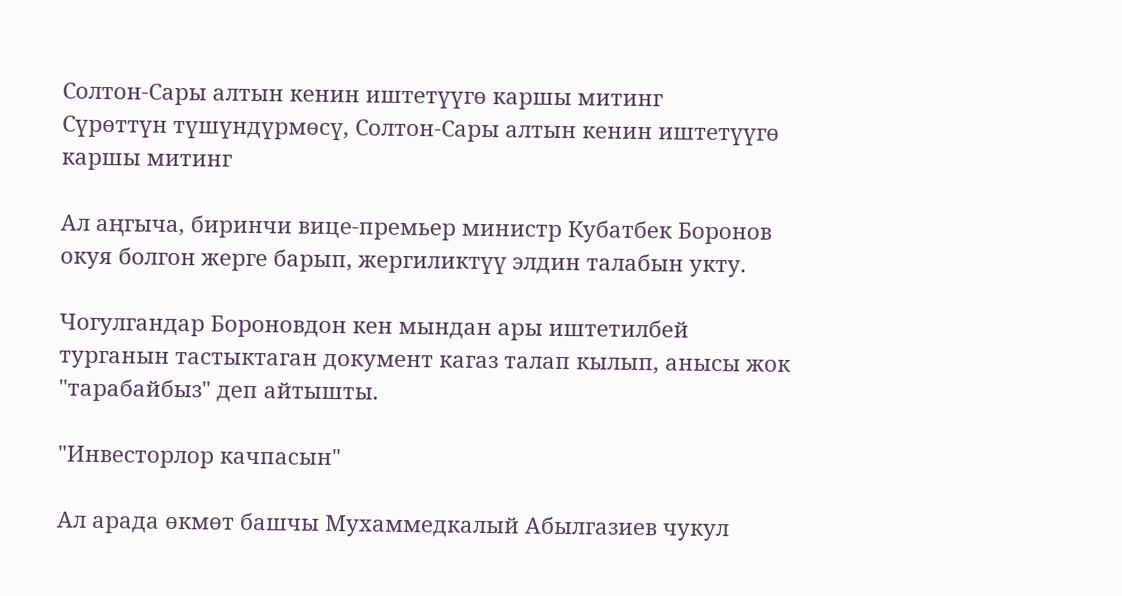Солтон-Сары алтын кенин иштетүүгө каршы митинг
Сүрөттүн түшүндүрмөсү, Солтон-Сары алтын кенин иштетүүгө каршы митинг

Ал аңгыча, биринчи вице-премьер министр Кубатбек Боронов окуя болгон жерге барып, жергиликтүү элдин талабын укту.

Чогулгандар Бороновдон кен мындан ары иштетилбей турганын тастыктаган документ кагаз талап кылып, анысы жок "тарабайбыз" деп айтышты.

"Инвесторлор качпасын"

Ал арада өкмөт башчы Мухаммедкалый Абылгазиев чукул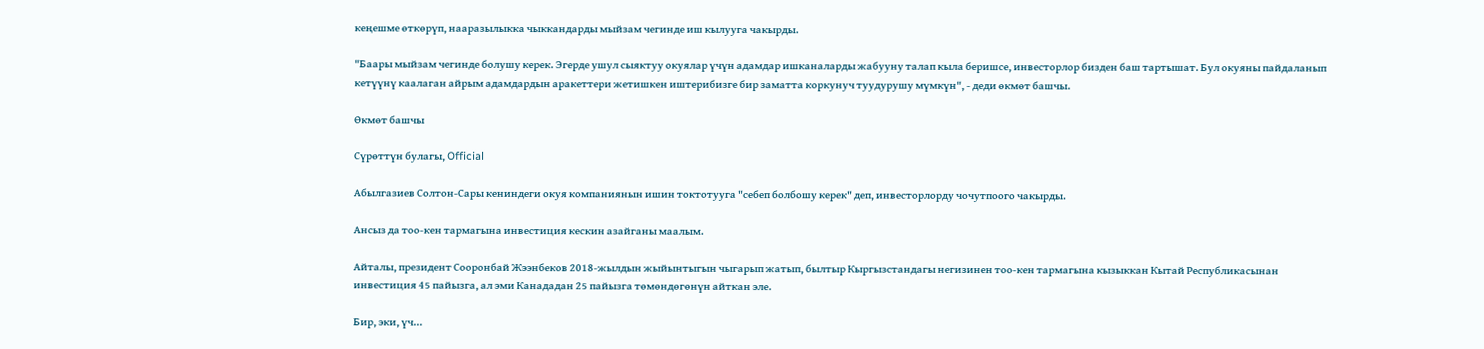кеңешме өткөрүп, нааразылыкка чыккандарды мыйзам чегинде иш кылууга чакырды.

"Баары мыйзам чегинде болушу керек. Эгерде ушул сыяктуу окуялар үчүн адамдар ишканаларды жабууну талап кыла беришсе, инвесторлор бизден баш тартышат. Бул окуяны пайдаланып кетүүнү каалаган айрым адамдардын аракеттери жетишкен иштерибизге бир заматта коркунуч туудурушу мүмкүн", - деди өкмөт башчы.

Өкмөт башчы

Сүрөттүн булагы, Official

Абылгазиев Солтон-Сары кениндеги окуя компаниянын ишин токтотууга "себеп болбошу керек" деп, инвесторлорду чочутпоого чакырды.

Ансыз да тоо-кен тармагына инвестиция кескин азайганы маалым.

Айталы, президент Сооронбай Жээнбеков 2018-жылдын жыйынтыгын чыгарып жатып, былтыр Кыргызстандагы негизинен тоо-кен тармагына кызыккан Кытай Республикасынан инвестиция 45 пайызга, ал эми Канададан 25 пайызга төмөндөгөнүн айткан эле.

Бир, эки, үч...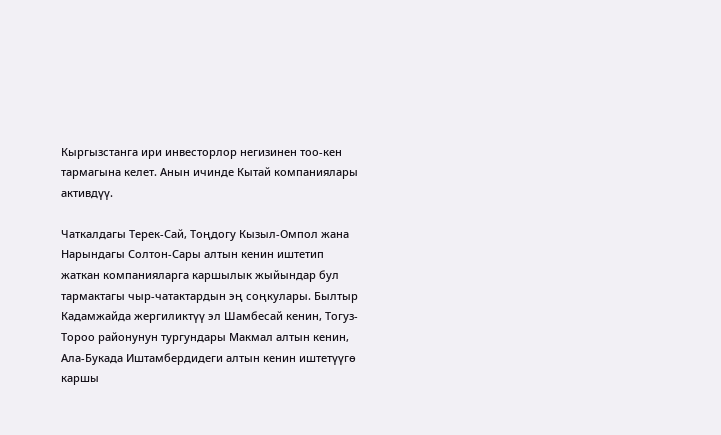Кыргызстанга ири инвесторлор негизинен тоо-кен тармагына келет. Анын ичинде Кытай компаниялары активдүү.

Чаткалдагы Терек-Сай, Тоңдогу Кызыл-Омпол жана Нарындагы Солтон-Сары алтын кенин иштетип жаткан компанияларга каршылык жыйындар бул тармактагы чыр-чатактардын эң соңкулары. Былтыр Кадамжайда жергиликтүү эл Шамбесай кенин, Тогуз-Тороо районунун тургундары Макмал алтын кенин, Ала-Букада Иштамбердидеги алтын кенин иштетүүгө каршы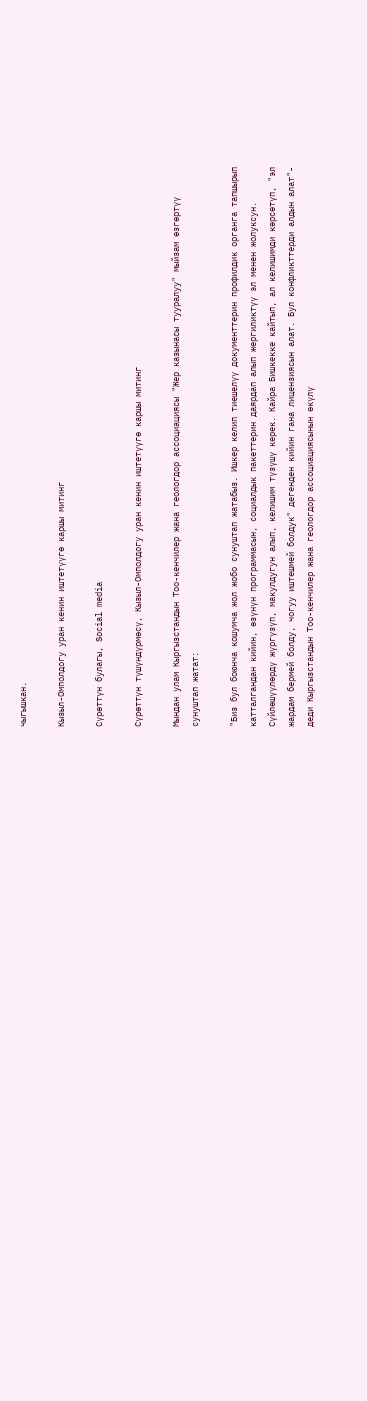чыгышкан.

Кызыл-Омполдогу уран кенин иштетүүгө каршы митинг

Сүрөттүн булагы, Social media

Сүрөттүн түшүндүрмөсү, Кызыл-Омполдогу уран кенин иштетүүгө каршы митинг

Мындан улам Кыргызстандын Тоо-кенчилер жана геологдор ассоциациясы "Жер казынасы тууралуу" мыйзам өзгөртүү сунуштап жатат:

"Биз бул боюнча кошумча жол жобо сунуштап жатабыз. Ишкер келип тиешелүү документтерин профилдик органга тапшырып катталгандан кийин, өзүнүн программасын, социалдык пакеттерин даярдап алып жергиликтүү эл менен жолуксун. Сүйлөшүүлөрдү жүргүзүп, макулдугун алып, келишим түзүшү керек. Кайра Бишкекке кайтып, ал келишимди көрсөтүп, "эл жардам бермей болду, чогуу иштешмей болдук" дегенден кийин гана лицензиясын алат. Бул конфликттерди алдын алат"- деди Кыргызстандын Тоо-кенчилер жана геологдор ассоциациясынын өкүлү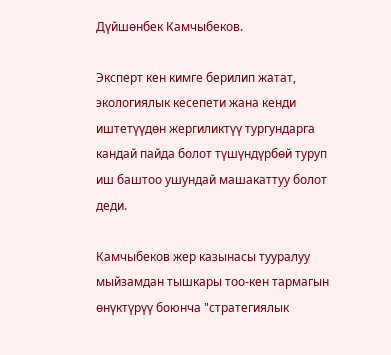Дүйшөнбек Камчыбеков.

Эксперт кен кимге берилип жатат, экологиялык кесепети жана кенди иштетүүдөн жергиликтүү тургундарга кандай пайда болот түшүндүрбөй туруп иш баштоо ушундай машакаттуу болот деди.

Камчыбеков жер казынасы тууралуу мыйзамдан тышкары тоо-кен тармагын өнүктүрүү боюнча "стратегиялык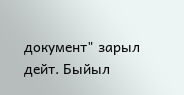документ" зарыл дейт. Быйыл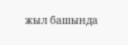жыл башында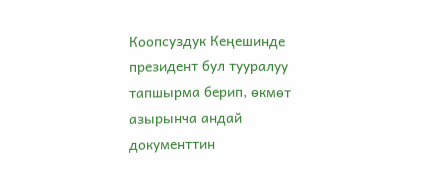Коопсуздук Кеңешинде президент бул тууралуу тапшырма берип, өкмөт азырынча андай документтин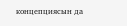концепциясын да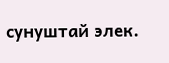сунуштай элек.